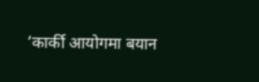‘कार्की आयोगमा बयान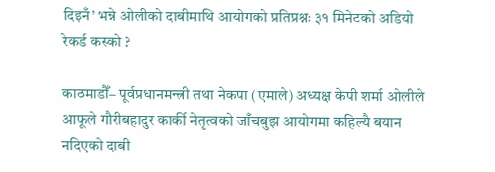दिइनँ’ भन्ने ओलीको दाबीमाथि आयोगको प्रतिप्रश्नः ३१ मिनेटको अडियो रेकर्ड कस्को ?

काठमाडौँ– पूर्वप्रधानमन्त्री तथा नेकपा (एमाले) अध्यक्ष केपी शर्मा ओलीले आफूले गौरीबहादुर कार्की नेतृत्वको जाँचबुझ आयोगमा कहिल्यै बयान नदिएको दाबी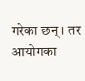गरेका छन्। तर आयोगका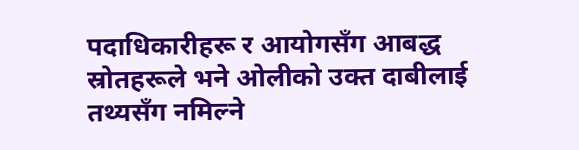पदाधिकारीहरू र आयोगसँग आबद्ध स्रोतहरूले भने ओलीको उक्त दाबीलाई तथ्यसँग नमिल्ने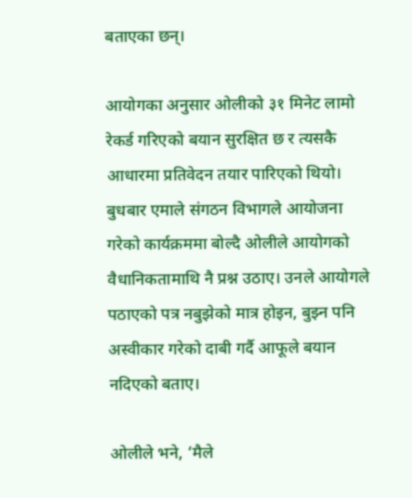बताएका छन्।

आयोगका अनुसार ओलीको ३१ मिनेट लामो रेकर्ड गरिएको बयान सुरक्षित छ र त्यसकै आधारमा प्रतिवेदन तयार पारिएको थियो। बुधबार एमाले संगठन विभागले आयोजना गरेको कार्यक्रममा बोल्दै ओलीले आयोगको वैधानिकतामाथि नै प्रश्न उठाए। उनले आयोगले पठाएको पत्र नबुझेको मात्र होइन, बुझ्न पनि अस्वीकार गरेको दाबी गर्दै आफूले बयान नदिएको बताए।

ओलीले भने, ‘मैले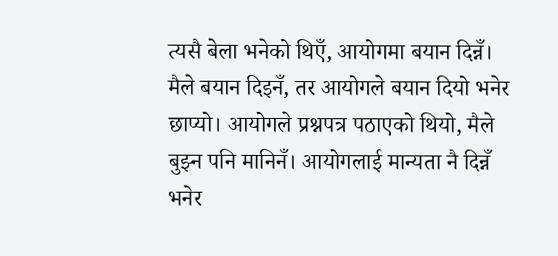त्यसै बेला भनेको थिएँ, आयोगमा बयान दिन्नँ। मैले बयान दिइनँ, तर आयोगले बयान दियो भनेर छाप्यो। आयोगले प्रश्नपत्र पठाएको थियो, मैले बुझ्न पनि मानिनँ। आयोगलाई मान्यता नै दिन्नँ भनेर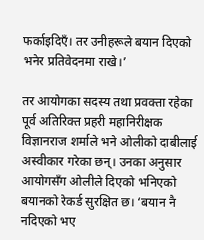फर्काइदिएँ। तर उनीहरूले बयान दिएको भनेर प्रतिवेदनमा राखे।’

तर आयोगका सदस्य तथा प्रवक्ता रहेका पूर्व अतिरिक्त प्रहरी महानिरीक्षक विज्ञानराज शर्माले भने ओलीको दाबीलाई अस्वीकार गरेका छन्। उनका अनुसार आयोगसँग ओलीले दिएको भनिएको बयानको रेकर्ड सुरक्षित छ। ‘बयान नै नदिएको भए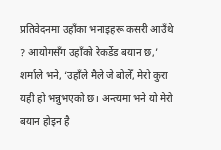प्रतिवेदनमा उहाँका भनाइहरू कसरी आउँथे ? आयोगसँग उहाँको रेकर्डेड बयान छ,’ शर्माले भने, ‘उहाँले मैले जे बोलेँ, मेरो कुरा यही हो भन्नुभएको छ। अन्त्यमा भने यो मेरो बयान होइन है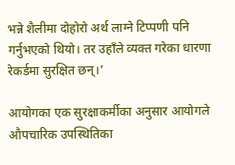भन्ने शैलीमा दोहोरो अर्थ लाग्ने टिप्पणी पनि गर्नुभएको थियो। तर उहाँले व्यक्त गरेका धारणा रेकर्डमा सुरक्षित छन्।’

आयोगका एक सुरक्षाकर्मीका अनुसार आयोगले औपचारिक उपस्थितिका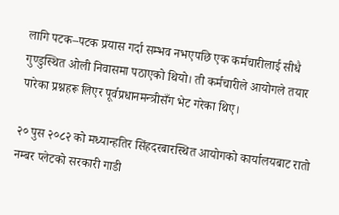लागि पटक–पटक प्रयास गर्दा सम्भव नभएपछि एक कर्मचारीलाई सीधै गुण्डुस्थित ओली निवासमा पठाएको थियो। ती कर्मचारीले आयोगले तयार पारेका प्रश्नहरू लिएर पूर्वप्रधानमन्त्रीसँग भेट गरेका थिए।

२० पुस २०८२ को मध्यान्हतिर सिंहदरबारस्थित आयोगको कार्यालयबाट रातो नम्बर प्लेटको सरकारी गाडी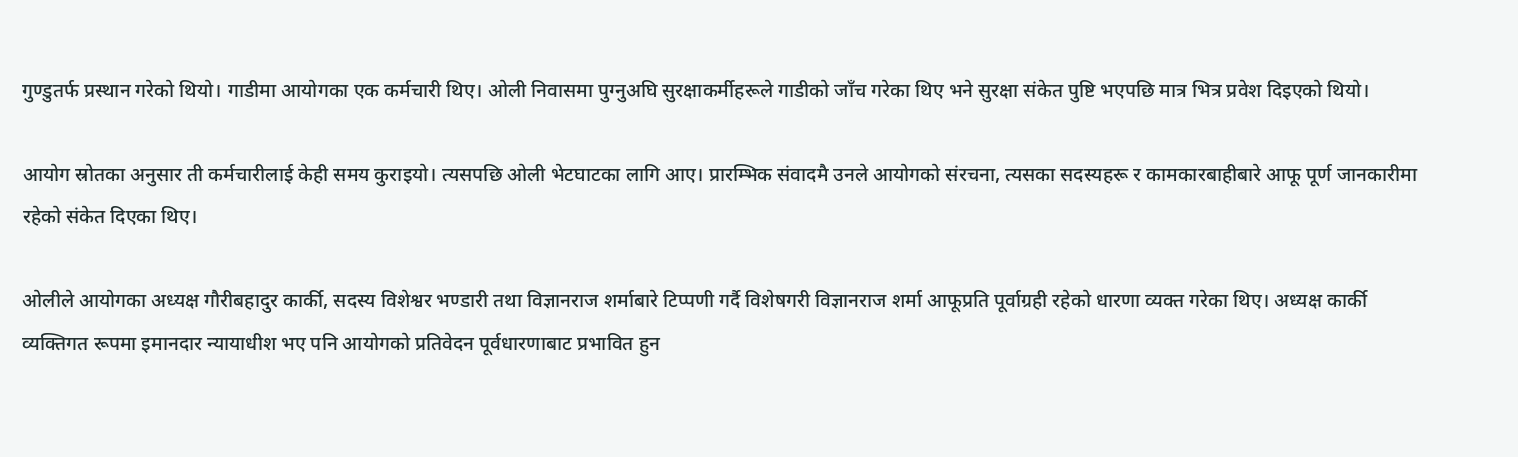गुण्डुतर्फ प्रस्थान गरेको थियो। गाडीमा आयोगका एक कर्मचारी थिए। ओली निवासमा पुग्नुअघि सुरक्षाकर्मीहरूले गाडीको जाँच गरेका थिए भने सुरक्षा संकेत पुष्टि भएपछि मात्र भित्र प्रवेश दिइएको थियो।

आयोग स्रोतका अनुसार ती कर्मचारीलाई केही समय कुराइयो। त्यसपछि ओली भेटघाटका लागि आए। प्रारम्भिक संवादमै उनले आयोगको संरचना, त्यसका सदस्यहरू र कामकारबाहीबारे आफू पूर्ण जानकारीमा रहेको संकेत दिएका थिए।

ओलीले आयोगका अध्यक्ष गौरीबहादुर कार्की, सदस्य विशेश्वर भण्डारी तथा विज्ञानराज शर्माबारे टिप्पणी गर्दै विशेषगरी विज्ञानराज शर्मा आफूप्रति पूर्वाग्रही रहेको धारणा व्यक्त गरेका थिए। अध्यक्ष कार्की व्यक्तिगत रूपमा इमानदार न्यायाधीश भए पनि आयोगको प्रतिवेदन पूर्वधारणाबाट प्रभावित हुन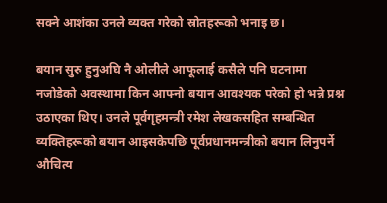सक्ने आशंका उनले व्यक्त गरेको स्रोतहरूको भनाइ छ।

बयान सुरु हुनुअघि नै ओलीले आफूलाई कसैले पनि घटनामा नजोडेको अवस्थामा किन आफ्नो बयान आवश्यक परेको हो भन्ने प्रश्न उठाएका थिए। उनले पूर्वगृहमन्त्री रमेश लेखकसहित सम्बन्धित व्यक्तिहरूको बयान आइसकेपछि पूर्वप्रधानमन्त्रीको बयान लिनुपर्ने औचित्य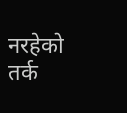नरहेको तर्क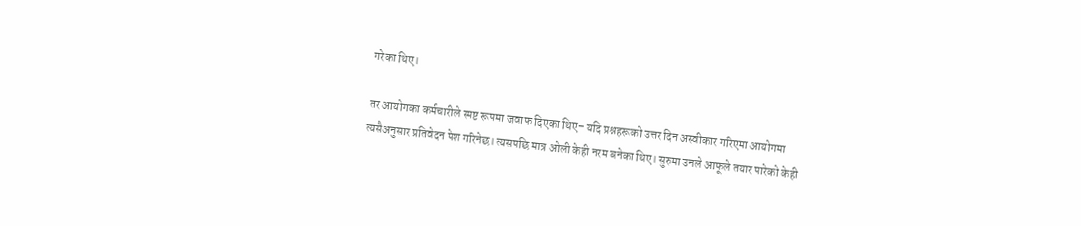गरेका थिए।

तर आयोगका कर्मचारीले स्पष्ट रूपमा जवाफ दिएका थिए– यदि प्रश्नहरूको उत्तर दिन अस्वीकार गरिएमा आयोगमा त्यसैअनुसार प्रतिवेदन पेश गरिनेछ। त्यसपछि मात्र ओली केही नरम बनेका थिए। सुरुमा उनले आफूले तयार पारेको केही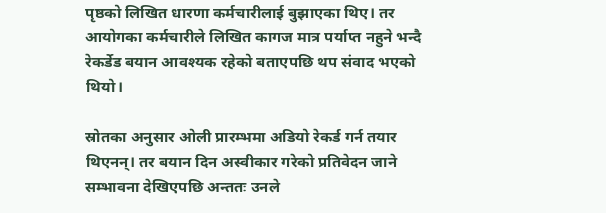पृष्ठको लिखित धारणा कर्मचारीलाई बुझाएका थिए। तर आयोगका कर्मचारीले लिखित कागज मात्र पर्याप्त नहुने भन्दै रेकर्डेड बयान आवश्यक रहेको बताएपछि थप संवाद भएको थियो।

स्रोतका अनुसार ओली प्रारम्भमा अडियो रेकर्ड गर्न तयार थिएनन्। तर बयान दिन अस्वीकार गरेको प्रतिवेदन जाने सम्भावना देखिएपछि अन्ततः उनले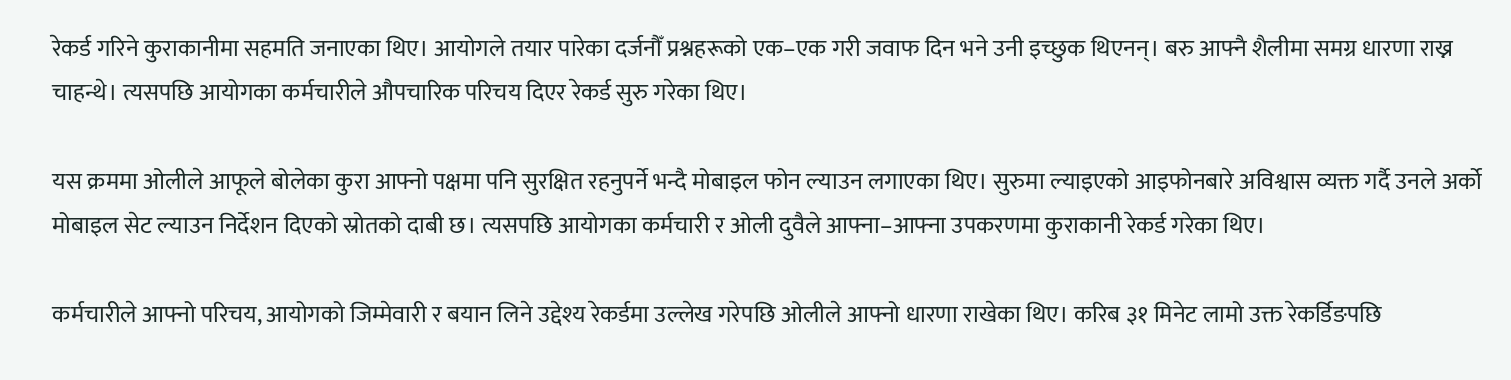रेकर्ड गरिने कुराकानीमा सहमति जनाएका थिए। आयोगले तयार पारेका दर्जनौँ प्रश्नहरूको एक–एक गरी जवाफ दिन भने उनी इच्छुक थिएनन्। बरु आफ्नै शैलीमा समग्र धारणा राख्न चाहन्थे। त्यसपछि आयोगका कर्मचारीले औपचारिक परिचय दिएर रेकर्ड सुरु गरेका थिए।

यस क्रममा ओलीले आफूले बोलेका कुरा आफ्नो पक्षमा पनि सुरक्षित रहनुपर्ने भन्दै मोबाइल फोन ल्याउन लगाएका थिए। सुरुमा ल्याइएको आइफोनबारे अविश्वास व्यक्त गर्दै उनले अर्को मोबाइल सेट ल्याउन निर्देशन दिएको स्रोतको दाबी छ। त्यसपछि आयोगका कर्मचारी र ओली दुवैले आफ्ना–आफ्ना उपकरणमा कुराकानी रेकर्ड गरेका थिए।

कर्मचारीले आफ्नो परिचय, आयोगको जिम्मेवारी र बयान लिने उद्देश्य रेकर्डमा उल्लेख गरेपछि ओलीले आफ्नो धारणा राखेका थिए। करिब ३१ मिनेट लामो उक्त रेकर्डिङपछि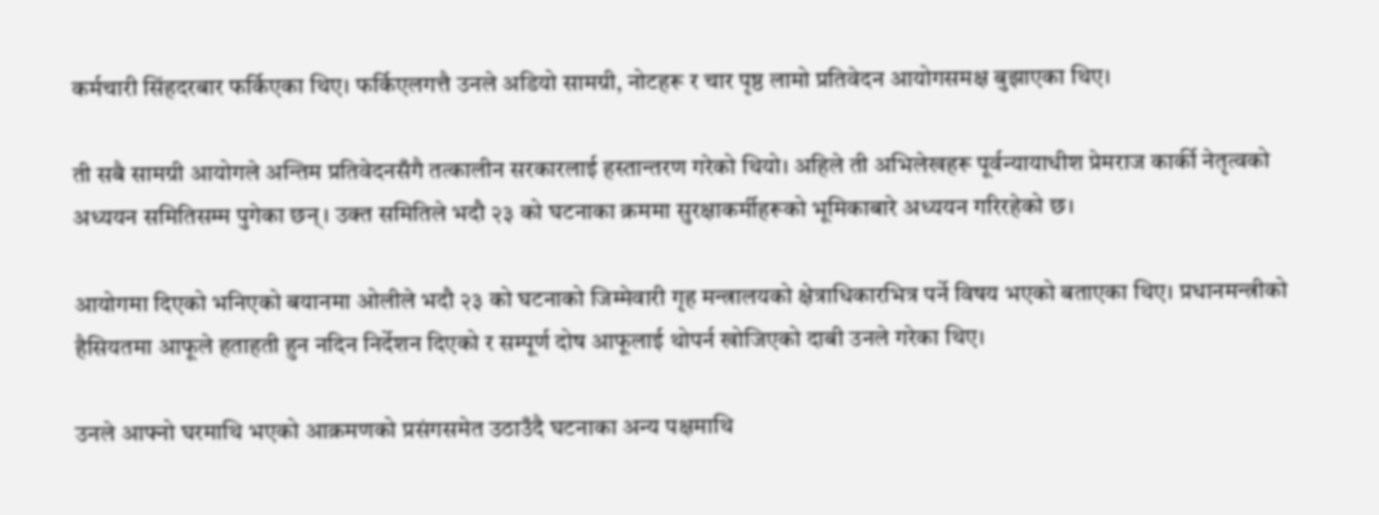कर्मचारी सिंहदरबार फर्किएका थिए। फर्किएलगत्तै उनले अडियो सामग्री, नोटहरू र चार पृष्ठ लामो प्रतिवेदन आयोगसमक्ष बुझाएका थिए।

ती सबै सामग्री आयोगले अन्तिम प्रतिवेदनसँगै तत्कालीन सरकारलाई हस्तान्तरण गरेको थियो। अहिले ती अभिलेखहरू पूर्वन्यायाधीश प्रेमराज कार्की नेतृत्वको अध्ययन समितिसम्म पुगेका छन्। उक्त समितिले भदौ २३ को घटनाका क्रममा सुरक्षाकर्मीहरूको भूमिकाबारे अध्ययन गरिरहेको छ।

आयोगमा दिएको भनिएको बयानमा ओलीले भदौ २३ को घटनाको जिम्मेवारी गृह मन्त्रालयको क्षेत्राधिकारभित्र पर्ने विषय भएको बताएका थिए। प्रधानमन्त्रीको हैसियतमा आफूले हताहती हुन नदिन निर्देशन दिएको र सम्पूर्ण दोष आफूलाई थोपर्न खोजिएको दाबी उनले गरेका थिए।

उनले आफ्नो घरमाथि भएको आक्रमणको प्रसंगसमेत उठाउँदै घटनाका अन्य पक्षमाथि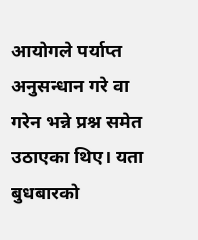आयोगले पर्याप्त अनुसन्धान गरे वा गरेन भन्ने प्रश्न समेत उठाएका थिए। यता बुधबारको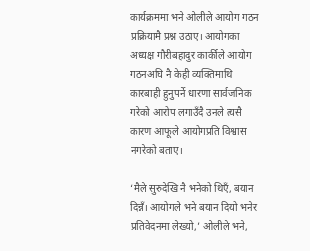कार्यक्रममा भने ओलीले आयोग गठन प्रक्रियामै प्रश्न उठाए। आयोगका अध्यक्ष गौरीबहादुर कार्कीले आयोग गठनअघि नै केही व्यक्तिमाथि कारबाही हुनुपर्ने धारणा सार्वजनिक गरेको आरोप लगाउँदै उनले त्यसै कारण आफूले आयोगप्रति विश्वास नगरेको बताए।

‘मैले सुरुदेखि नै भनेको थिएँ, बयान दिन्नँ। आयोगले भने बयान दियो भनेर प्रतिवेदनमा लेख्यो,’ ओलीले भने,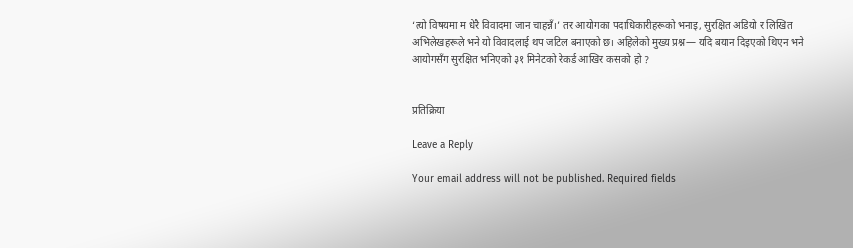‘त्यो विषयमा म धेरै विवादमा जान चाहन्नँ।’ तर आयोगका पदाधिकारीहरूको भनाइ, सुरक्षित अडियो र लिखित अभिलेखहरूले भने यो विवादलाई थप जटिल बनाएको छ। अहिलेको मुख्य प्रश्न— यदि बयान दिइएको थिएन भने आयोगसँग सुरक्षित भनिएको ३१ मिनेटको रेकर्ड आखिर कसको हो ?


प्रतिक्रिया

Leave a Reply

Your email address will not be published. Required fields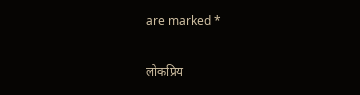are marked *

लोकप्रिय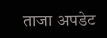ताजा अपडेट